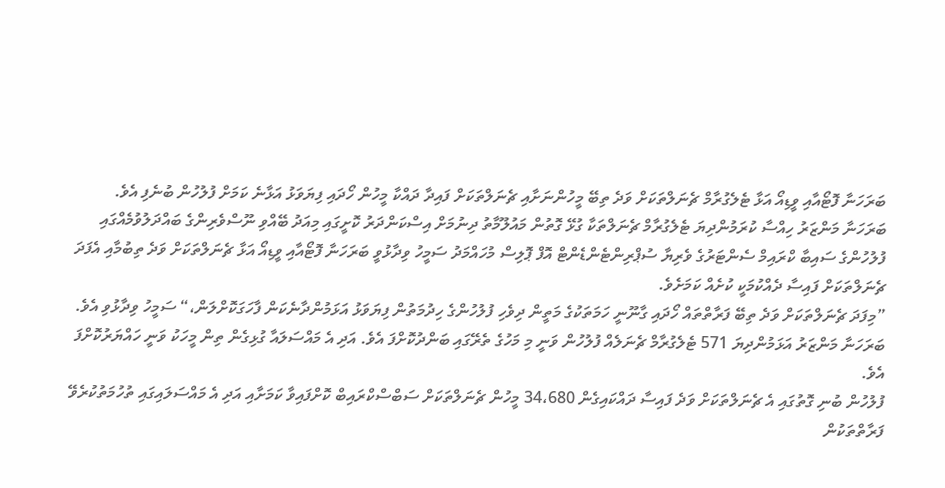ބަރަހަނާ ފޮޓޯއާއި ވީޑިއޯ އަޅާ ޓެލެގުރާމް ޗެނަލްތަކަށް ވަދެ ތިބޭ މީހުންނަށާއި ޗެނަލްތަކަށް ފައިދާ ދައްކާ މީހުން ހޯދައި ފިޔަވަޅު އަޅާނެ ކަމަށް ފުލުހުން ބުނެފި އެވެ.
ބަރަހަނާ މަންޒަރު ހިއްސާ ކުރަމުންދިޔަ ޓެލެގުރާމް ޗެނަލްތަކާ ގުޅޭ ގޮތުން މައުލޫމާތު ދިނުމަށް އިސްކަންދަރު ކޮށީގައި މިއަދު ބޭއްވި ނޫސްވެރިންގެ ބައްދަލުވުމެއްގައި ފުލުހުންގެ ސައިބާ ކްރައިމް ސެންޓަރުގެ ވެރިޔާ ސުޕްރިންޓެންޑެންޓް އޮފް ޕޮލިސް މުހައްމަދު ސަމީހު ވިދާޅުވީ ބަރަހަނާ ފޮޓޯއާއި ވީޑިއޯ އަޅާ ޗެނަލްތަކަށް ވަދެ ތިބުމާއި އެފަދަ ޗެނަލްތަކަށް ފައިސާ ދެއްކުމަކީ ކުށެއް ކަމަށެވެ.
”މިފަދަ ޗެނަލްތަކަށް ވަދެ ތިބޭ ފަރާތްތައް ހޯދައި ގާނޫނީ ހަމަތަކުގެ މަތީން ދިވެހި ފުލުހުންގެ ހިދުމަތުން ފިޔަވަޅު އަޅަމުންދާނެކަން ފާހަގަކޮށްލަން،“ ސަމީހު ވިދާޅުވި އެވެ.
ބަރަހަނާ މަންޒަރު އަޅަމުންދިޔަ 571 ޓެލެގުރާމް ޗެނަލެއް ފުލުހުން ވަނީ މި މަހުގެ ތެރޭގައި ބަންދުކޮށްފަ އެވެ. އަދި އެ މައްސަލައާ ގުޅިގެން ތިން މީހަކު ވަނީ ހައްޔަރުކޮށްފަ އެވެ.
ފުލުހުން ބުނި ގޮތުގައި އެ ޗެނަލްތަކަށް ވަދެ ފައިސާ ދައްކައިގެން 34،680 މީހުން ޗެނަލްތަކަށް ސަބްސްކްރައިބް ކޮށްފައިވާ ކަމަށާއި އަދި އެ މައްސަލައިގައި ތުހުމަތުކުރެވޭ ފަރާތްތަކުން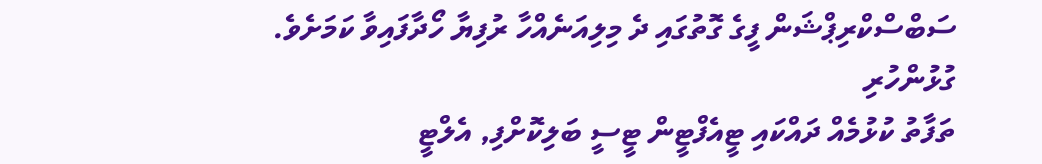ސަބްސްކްރިޕްޝަން ފީގެ ގޮތުގައި ދެ މިލިއަނެއްހާ ރުފިޔާ ހޯދާފައިވާ ކަމަށެވެ.
ގުޅުންހުރި
ތަފާތު ކުޅުމެއް ދައްކައި ޓީއެފްޓީން ޓީސީ ބަލިކޮށްފި, އެލްޓީ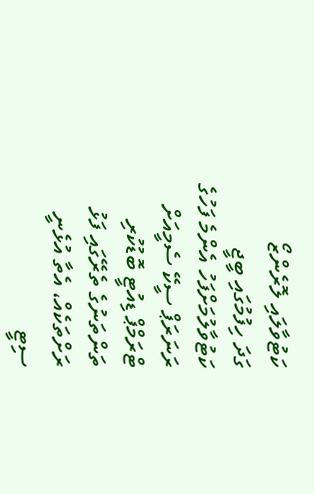ކަޓުވާލައި ލޮރެންޒޯ
ގަދަ ހިފުމުގައި ބީޖީ ކަޓުވާލުމަށްފަހު އެންމެ ފަހުގެ ރަނަރަޕް ސީކޭ ސެމީއަށް
ޓްރަމްޕް ޑިއުޓީ ބޮޑުކުރި ތަންތަނުގެ ތެރޭގައި ފަޅު ރަށްތަކެއް، އެތާ އުޅެނީ
ސިޓީ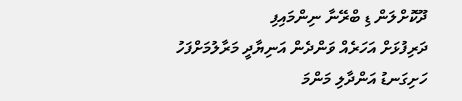ދޫކޮށްލަން ޑި ބްރޭނާ ނިންމައިފި
ދަރިފުޅަށް އަހަރެއް ވަންދެން އަނިޔާދީ މަރާލުމަށްފަހު ހަށިގަނޑު އަންދާލި މަންމަ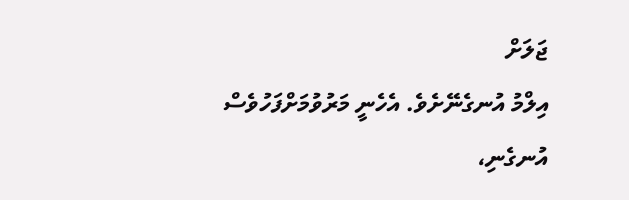ޖަލަށް
އިލްމު އުނގެނޭށެވެ. އެހެނީ މަރުވުމަށްފަހުވެސް އުނގެނި،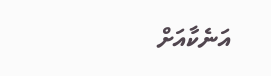އަނެކާއަށް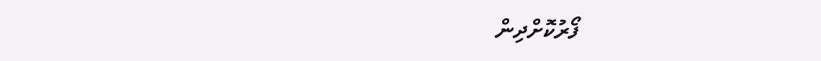ފޯރުކޮށްދިން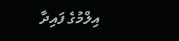އިލްމުގެ ފައިދާ